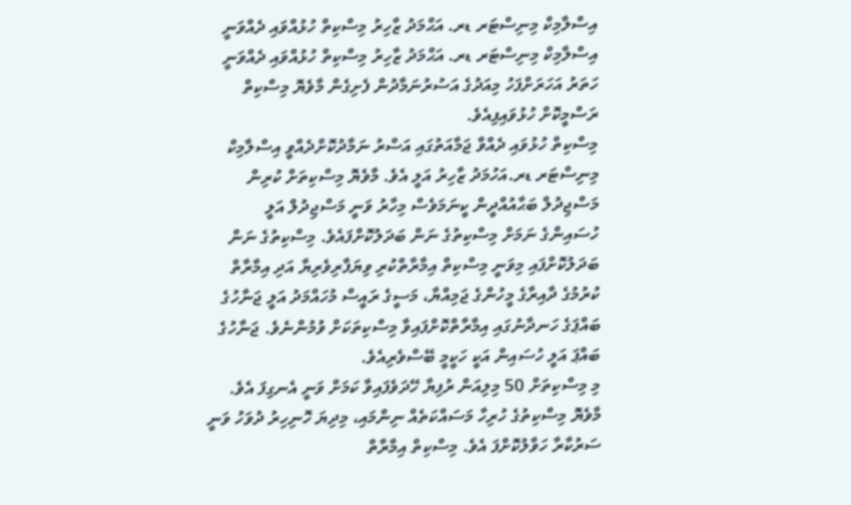އިސްލާމިކް މިނިސްޓަރ ޑރ. އަޙްމަދު ޒާހިރު މިސްކިތް ހުޅުއްވައި ދެއްވަނީ
އިސްލާމިކް މިނިސްޓަރ ޑރ. އަޙްމަދު ޒާހިރު މިސްކިތް ހުޅުއްވައި ދެއްވަނީ
ހަތަރު އަހަރަށްފަހު މިއަދުގެ އަސުރުނަމާދުން ފެށިގެން މާވެޔޮ މިސްކިތް ރަސްމީކޮށް ހުޅުވައިފިއެވެ.
މިސްކިތް ހުޅުވައި ދެއްވާ ޖަމާއަތުގައި އަސްރު ނަމާދުކޮށްދެއްވީ އިސްލާމިކް މިނިސްޓަރ ޑރ.އަހުމަދު ޒާހިރު އަލީ އެވެ. މާވެޔޮ މިސްކިތަށް ކުރިން މަސްޖިދުލް ބަޙާއުއްދީން ކީނަމަވެސް މިހާރު ވަނީ މަސްޖިދުލް އަލީ ހުސައިންގެ ނަމަށް މިސްކިތުގެ ނަން ބަދަލުކޮށްފައެވެ. މިސްކިތުގެ ނަން ބަދަލުކޮށްފައި މިވަނީ މިސްކިތް އިމާރާތްކުރި ވިޔަފާރިވެރިޔާ އަދި އިމާރާތް ކުރުމުގެ ދާއިރާގެ މީހުންގެ ޖަމިއްޔާ، މަސީގެ ރައީސް މުހައްމަދު އަލީ ޖަނާހުގެ ބައްޕަގެ ހަނދާނުގައި އިމާރާތްކޮށްފައިވާ މިސްކިތަކަށް ވުމުންނެވެ. ޖަނާހުގެ ބައްޕަ އަލީ ހުސައިން އަކީ ހަކީމީ ބޭސްވެރިއެވެ.
މި މިސްކިތަށް 50 މިލިއަން ރުފިޔާ ހޭދަވެފައިވާ ކަމަށް ވަނީ އެނގިފަ އެވެ. މާވެޔޮ މިސްކިތުގެ ހުރިހާ މަސައްކަތެއް ނިންމައި، މިދިޔަ ހޮނިހިރު ދުވަހު ވަނީ ސަރުކާރާ ހަވާލުކޮށްފަ އެވެ. މިސްކިތް އިމާރާތް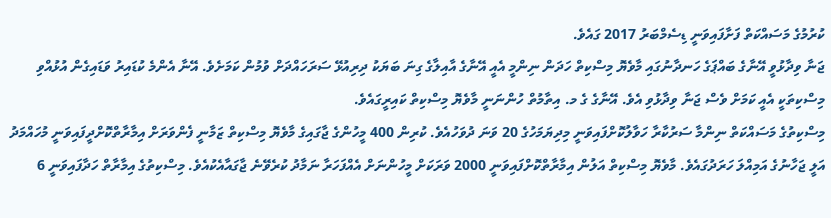ކުރުމުގެ މަސައްކަތް ފަށާފައިވަނީ ޑިސެމްބަރު 2017 ގައެވެ.
ޖަނާ ވިދާޅުވީ އޭނާގެ ބައްޕަގެ ހަނދާނުގައި މާވެޔޮ މިސްކިތް ހަދަން ނިންމީ އެއީ އޭނާގެ އާއިލާގެ ގިނަ ބަޔަކު ދިރިއުޅޭ ސަރަހައްދަށް ވުމުން ކަމަށެވެ. އޭނާ އެންމެ ކުޑައިރު ވަޑައިގެން އުޅުއްވި މިސްކިތަކީ އެއީ ކަމަށް ވެސް ޖަނާ ވިދާޅުވި އެވެ. އޭނާގެ ގެ މ. އިތާމުތް ހުންނަނީ މާވެޔޮ މިސްކިތް ކައިރީގައެވެ.
މިސްކިތުގެ މަސައްކަތް ނިންމާ ސަރުކާރާ ހަވާލުކޮށްފައިވަނީ މިދިޔަމަހުގެ 20 ވަނަ ދުވަހުއެވެ. ކުރިން 400 މީހުންގެ ޖާގައިގެ މާވެޔޮ މިސްކިތް ޒަމާނީ ފެންވަރަށް އިމާރާތްކޮށްދީފައިވަނީ މުހައްމަދު އަލީ ޖަހާނުގެ އަމިއްލަ ހަރަދުގައެވެ. މާވެޔޮ މިސްކިތް އަލުން އިމާރާތްކޮށްފައިވަނީ 2000 ވަރަކަށް މީހުންނަށް އެއްފަހަރާ ނަމާދު ކުރެވޭނެ ޖާގައާއެކުއެވެ. މިސްކިތުގެ އިމާރާތް ހަދާފައިވަނީ 6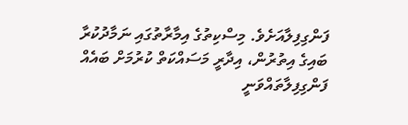ފަންގިފިލާއަށެވެ. މިސްކިތުގެ އިމާރާތުގައި ނަމާދުކުރާ ބައިގެ އިތުރުން، އިދާރީ މަސައްކަތް ކުރުމަށް ބައެއް ފަންގިފިލާތައްވަނީ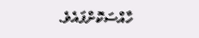ހާއްސަކޮށްފައެވެ.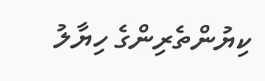ކިޔުންތެރިންގެ ހިޔާލު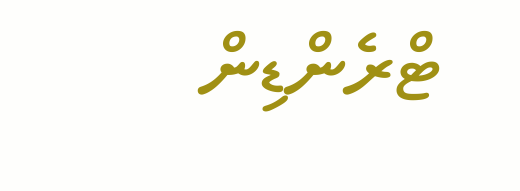ޓްރެންޑިން